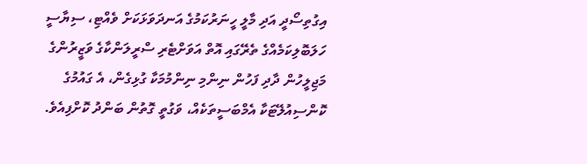އިގުތިސޯދީ އަދި މާލީ ހީނަރުކަމުގެ އަނދަވަޅަކަށް ވެއްޓި، ސިޔާސީ ހަލަބޮލިކަމެއްގެ ތެރޭގައި އޮތް އަވަށްޓެރި ސްރީލަންކާގެ ވަޒީރުންގެ މަޖިލީހުން ދާދި ފަހުން ނިންމި ނިންމުމަކާ ގުޅިގެން، އެ ގައުމުގެ ކޮންސިއުލޭޓަކާ އެމްބަސީތަކެއް، ވަގުތީ ގޮތުން ބަންދު ކޮށްފިއެވެ.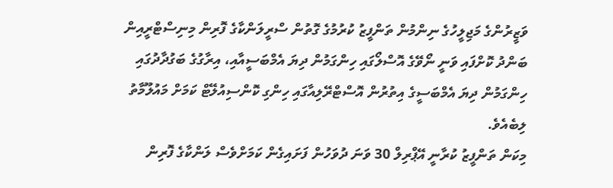ވަޒީރުންގެ މަޖިލީހުގެ ނިންމުން ތަންފީޒު ކުރުމުގެ ގޮތުން ސްރީލަންކާގެ ފޮރިން މިނިސްޓްރީއިން ބަންދު ކޮށްފައި ވަނީ ނޯވޭގެ އޮސްލޯގައި ހިންގަމުން ދިޔަ އެމްބަސީއާއި، އިރާގުގެ ބަގުދާދުގައި ހިންގަމުން ދިޔަ އެމްބަސީގެ އިތުރުން އޮސްޓްރޭލިއާގައި ހިންގި ކޮންސިއުލޭޓް ކަމަށް މައުލޫމާތު ލިބެއެވެ.
މިކަން ތަންފީޒު ކުރާނީ އޭޕްރިލް 30 ވަނަ ދުވަހުން ފަށައިގެން ކަމަށްވެސް ލަންކާގެ ފޮރިން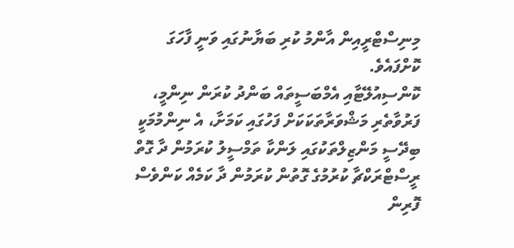މިނިސްޓްރީއިން އާންމު ކުރި ބަޔާނުގައި ވަނީ ފާހަގަ ކޮށްފައެވެ.
ކޮންސިއުލޭޓާއި އެމްބަސީތައް ބަންދު ކުރަން ނިންމީ، ފަރުވާތެރި މަޝްވަރާތަކަކަށް ފަހުގައި ކަމަށާ، އެ ނިންމުމަކީ ބިދޭސީ މަންޒިލްތަކުގައި ލަންކާ ތަމްސީލު ކުރަމުން ދާ ގޮތް ރީސްޓްރަކްޗާ ކުރުމުގެ ގޮތުން ކުރަމުން ދާ ކަމެއް ކަންވެސް ފޮރިން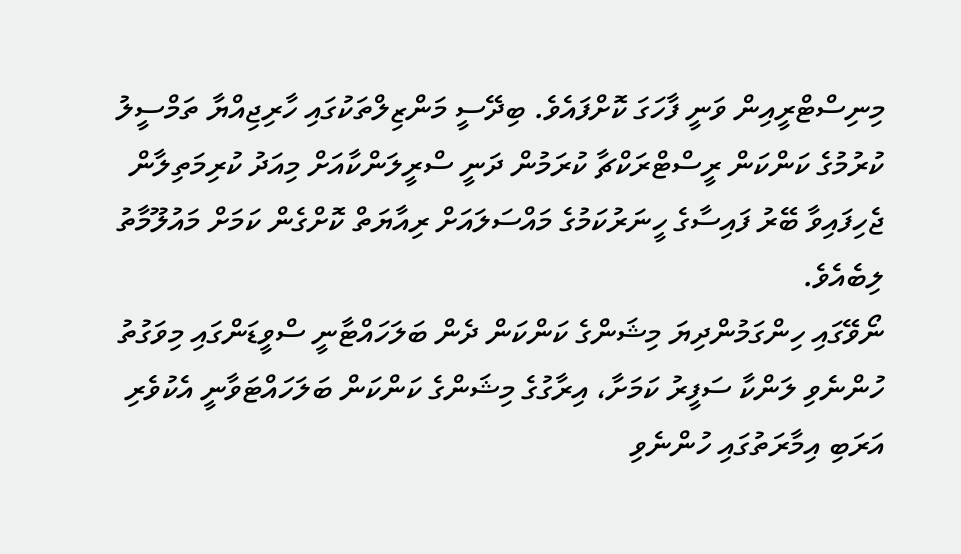މިނިސްޓްރީއިން ވަނީ ފާހަގަ ކޮށްފައެވެ. ބިދޭސީ މަންޒިލްތަކުގައި ހާރިޖިއްޔާ ތަމްސީލު ކުރުމުގެ ކަންކަން ރީސްޓްރަކްޗާ ކުރަމުން ދަނީ ސްރީލަންކާއަށް މިއަދު ކުރިމަތިލާން ޖެހިފައިވާ ބޭރު ފައިސާގެ ހީނަރުކަމުގެ މައްސަލައަށް ރިއާޔަތް ކޮށްގެން ކަމަށް މައުލޫމާތު ލިބެއެވެ.
ނޯވޭގައި ހިންގަމުންދިޔަ މިޝަންގެ ކަންކަން ދެން ބަލަހައްޓާނީ ސްވީޑަންގައި މިވަގުތު ހުންނެވި ލަންކާ ސަފީރު ކަމަށާ، އިރާގުގެ މިޝަންގެ ކަންކަން ބަލަހައްޓަވާނީ އެކުވެރި އަރަބި އިމާރަތުގައި ހުންނެވި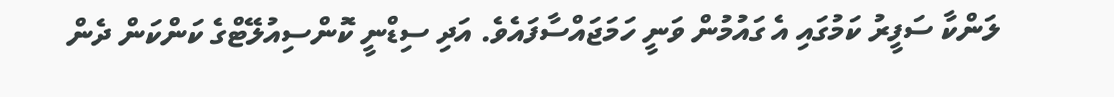ލަންކާ ސަފީރު ކަމުގައި އެ ގައުމުން ވަނީ ހަމަޖައްސާފައެވެ. އަދި ސިޑްނީ ކޮންސިއުލޭޓްގެ ކަންކަން ދެން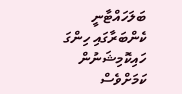ބަލަހައްޓާނީ ކެންބަރާގައި ހިންގަ ހައިކޮމިޝަނުން ކަމަށްވެސް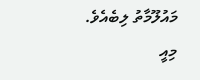މައުލޫމާތު ލިބެއެވެ.
މިއީ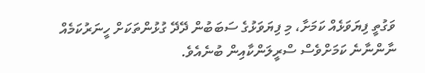ވަގުތީ ފިޔަވަޅެއް ކަމަށާ، މި ފިޔަވަޅުގެ ސަބަބުން ދޭދޭ ގުޅުންތަކަށް ހީނަރުކަމެއް ނާންނާނެ ކަމަށްވެސް ސްރީލަންކާއިން ބުނެއެވެ.